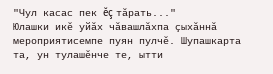"Чул касас пек ĕç тăрать..."
Юлашки икĕ уйăх чăвашлăхпа çыхăннă мероприятисемпе пуян пулчĕ. Шупашкарта та, ун тулашĕнче те, ытти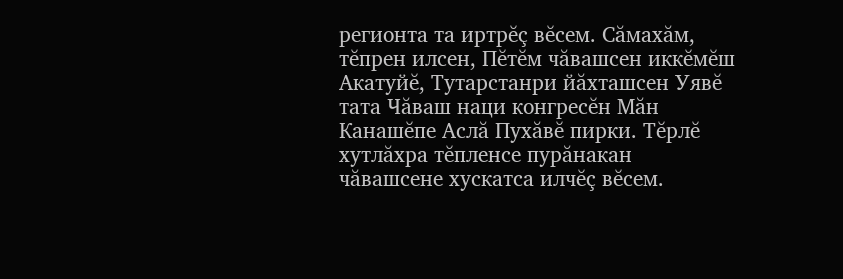регионта та иртрĕç вĕсем. Сăмахăм, тĕпрен илсен, Пĕтĕм чăвашсен иккĕмĕш Акатуйĕ, Тутарстанри йăхташсен Уявĕ тата Чăваш наци конгресĕн Мăн Канашĕпе Аслă Пухăвĕ пирки. Тĕрлĕ хутлăхра тĕпленсе пурăнакан чăвашсене хускатса илчĕç вĕсем.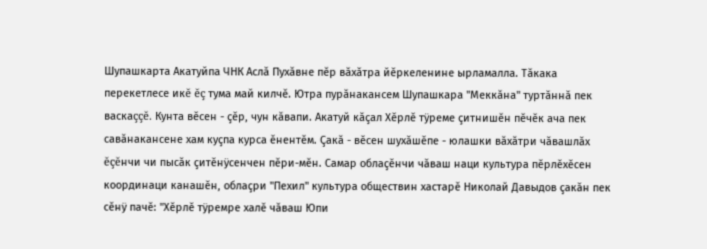Шупашкарта Акатуйпа ЧНК Аслă Пухăвне пĕр вăхăтра йĕркеленине ырламалла. Тăкака перекетлесе икĕ ĕç тума май килчĕ. Ютра пурăнакансем Шупашкара "Меккăна" туртăннă пек васкаççĕ. Кунта вĕсен - çĕр, чун кăвапи. Акатуй кăçал Хĕрлĕ тÿреме çитнишĕн пĕчĕк ача пек савăнакансене хам куçпа курса ĕнентĕм. Çакă - вĕсен шухăшĕпе - юлашки вăхăтри чăвашлăх ĕçĕнчи чи пысăк çитĕнÿсенчен пĕри-мĕн. Самар облаçĕнчи чăваш наци культура пĕрлĕхĕсен координаци канашĕн, облаçри "Пехил" культура обществин хастарĕ Николай Давыдов çакăн пек сĕнÿ пачĕ: "Хĕрлĕ тÿремре халĕ чăваш Юпи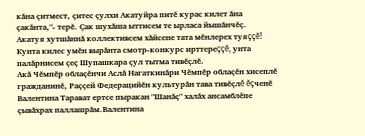кăна çитмест, çитес çулхи Акатуйра питĕ курас килет ăна çакăнта,"- терĕ. Çак шухăша ыттисем те ырласа йышăнчĕç.
Акатуя хутшăннă коллективсем хăйсене тата мĕнлерех туяççĕ! Кунта килес умĕн вырăнта смотр-конкурс ирттереççĕ, унта палăрнисем çеç Шупашкара çул тытма тивĕçлĕ.
Акă Чĕмпĕр облаçĕнчи Аслă Нагаткинăри Чĕмпĕр облаçĕн хисеплĕ гражданинĕ, Раççей Федерацийĕн культурăн тава тивĕçлĕ ĕçченĕ Валентина Тарават ертсе пыракан "Шанăç" халăх ансамблĕпе çывăхрах паллашрăм.Валентина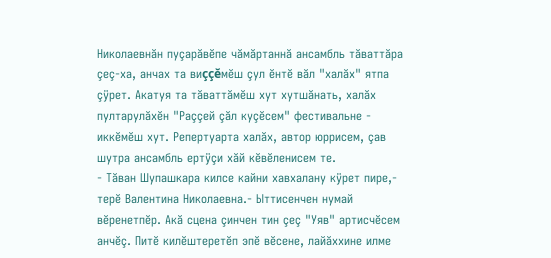Николаевнăн пуçарăвĕпе чăмăртаннă ансамбль тăваттăра çеç-ха, анчах та виççĕмĕш çул ĕнтĕ вăл "халăх" ятпа çÿрет. Акатуя та тăваттăмĕш хут хутшăнать, халăх пултарулăхĕн "Раççей çăл куçĕсем" фестивальне - иккĕмĕш хут. Репертуарта халăх, автор юррисем, çав шутра ансамбль ертÿçи хăй кĕвĕленисем те.
- Тăван Шупашкара килсе кайни хавхалану кÿрет пире,- терĕ Валентина Николаевна.- Ыттисенчен нумай вĕренетпĕр. Акă сцена çинчен тин çеç "Уяв" артисчĕсем анчĕç. Питĕ килĕштеретĕп эпĕ вĕсене, лайăххине илме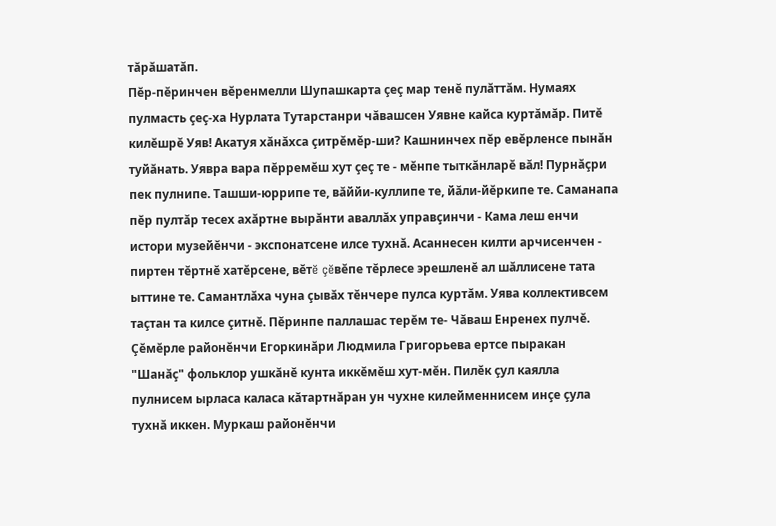тăрăшатăп.
Пĕр-пĕринчен вĕренмелли Шупашкарта çеç мар тенĕ пулăттăм. Нумаях пулмасть çеç-ха Нурлата Тутарстанри чăвашсен Уявне кайса куртăмăр. Питĕ килĕшрĕ Уяв! Акатуя хăнăхса çитрĕмĕр-ши? Кашнинчех пĕр евĕрленсе пынăн туйăнать. Уявра вара пĕрремĕш хут çеç те - мĕнпе тыткăнларĕ вăл! Пурнăçри пек пулнипе. Ташши-юррипе те, вăййи-куллипе те, йăли-йĕркипе те. Саманапа пĕр пултăр тесех ахăртне вырăнти аваллăх управçинчи - Кама леш енчи истори музейĕнчи - экспонатсене илсе тухнă. Асаннесен килти арчисенчен - пиртен тĕртнĕ хатĕрсене, вĕтĕ çĕвĕпе тĕрлесе эрешленĕ ал шăллисене тата ыттине те. Самантлăха чуна çывăх тĕнчере пулса куртăм. Уява коллективсем таçтан та килсе çитнĕ. Пĕринпе паллашас терĕм те- Чăваш Енренех пулчĕ. Çĕмĕрле районĕнчи Егоркинăри Людмила Григорьева ертсе пыракан "Шанăç" фольклор ушкăнĕ кунта иккĕмĕш хут-мĕн. Пилĕк çул каялла пулнисем ырласа каласа кăтартнăран ун чухне килейменнисем инçе çула тухнă иккен. Муркаш районĕнчи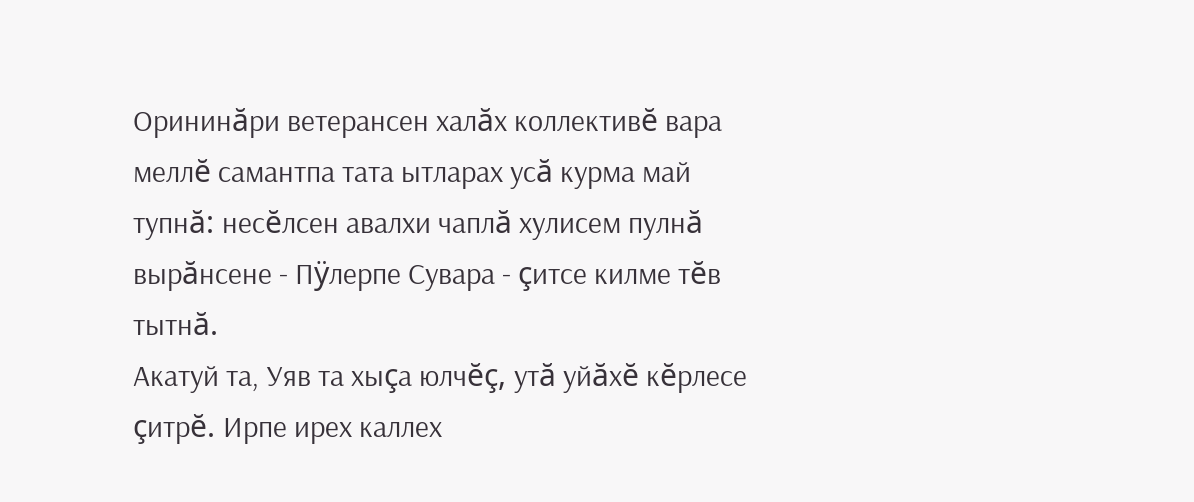Орининăри ветерансен халăх коллективĕ вара меллĕ самантпа тата ытларах усă курма май тупнă: несĕлсен авалхи чаплă хулисем пулнă вырăнсене - Пÿлерпе Сувара - çитсе килме тĕв тытнă.
Акатуй та, Уяв та хыçа юлчĕç, утă уйăхĕ кĕрлесе çитрĕ. Ирпе ирех каллех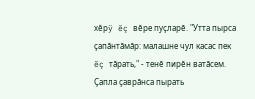хĕрÿ ĕç вĕре пуçларĕ. "Утта пырса çапăнтăмăр: малашне чул касас пек ĕç тăрать," - тенĕ пирĕн ватăсем. Çапла çаврăнса пырать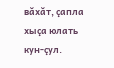вăхăт, çапла хыçа юлать кун-çул.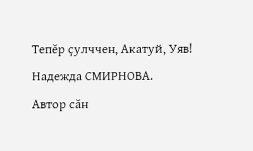Тепĕр çулччен, Акатуй, Уяв!
Надежда СМИРНОВА.
Автор сăн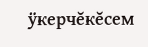ÿкерчĕкĕсем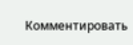Комментировать